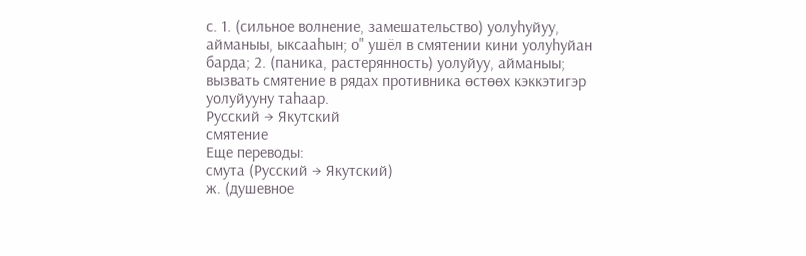с. 1. (сильное волнение, замешательство) уолуһуйуу, айманыы, ыксааһын; о" ушёл в смятении кини уолуһуйан барда; 2. (паника, растерянность) уолуйуу, айманыы; вызвать смятение в рядах противника өстөөх кэккэтигэр уолуйууну таһаар.
Русский → Якутский
смятение
Еще переводы:
смута (Русский → Якутский)
ж. (душевное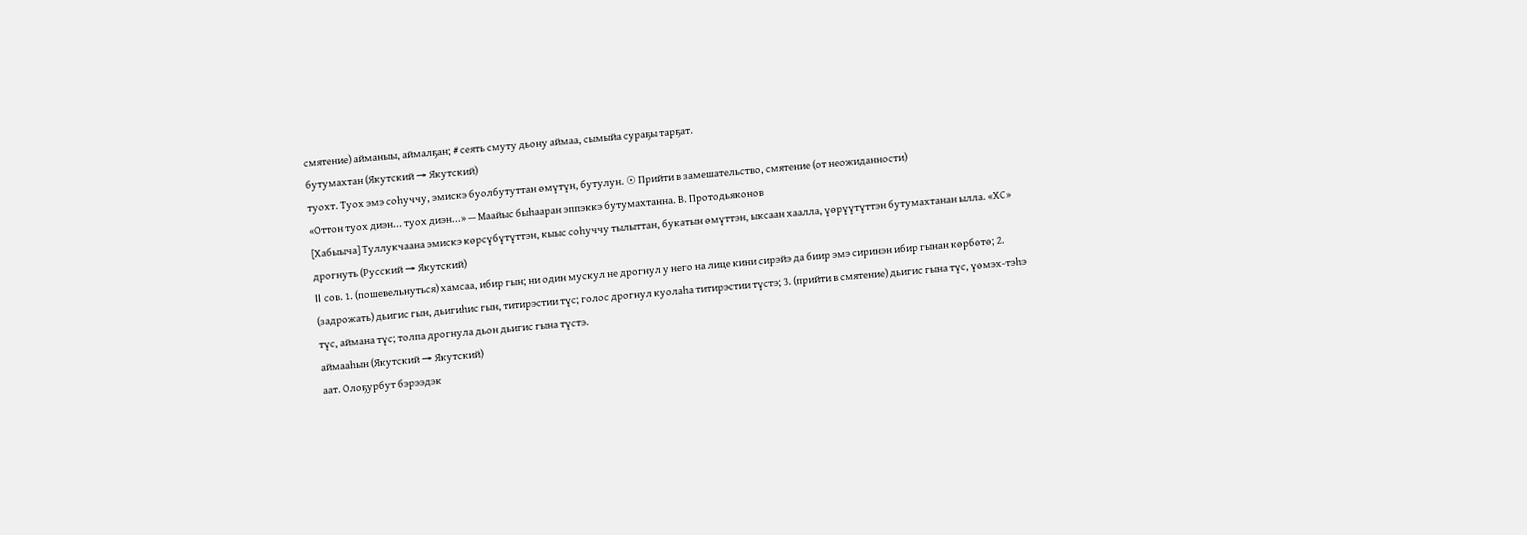смятение) айманыы, аймалҕан; # сеять смуту дьону аймаа, сымыйа сураҕы тарҕат.
бутумахтан (Якутский → Якутский)
туохт. Туох эмэ соһуччу, эмискэ буолбутуттан өмүтүн, бутулун. ☉ Прийти в замешательство, смятение (от неожиданности)
«Оттон туох диэн... туох диэн...» — Маайыс быһааран эппэккэ бутумахтанна. В. Протодьяконов
[Хабыыча] Туллукчаана эмискэ көрсүбүтүттэн, кыыс соһуччу тылыттан, букатын өмүттэн, ыксаан хаалла, үөрүүтүттэн бутумахтанан ылла. «ХС»
дрогнуть (Русский → Якутский)
II сов. 1. (пошевельнуться) хамсаа, ибир гын; ни один мускул не дрогнул у него на лице кини сирэйэ да биир эмэ сиринэн ибир гынан көрбөтө; 2. (задрожать) дьигис гын, дьигиһис гын, титирэстии түс; голос дрогнул куолаһа титирэстии түстэ; 3. (прийти в смятение) дьигис гына түс, үөмэх-тэһэ түс, аймана түс; толпа дрогнула дьон дьигис гына түстэ.
аймааһын (Якутский → Якутский)
аат. Олоҕурбут бэрээдэк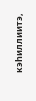кэһиллиитэ,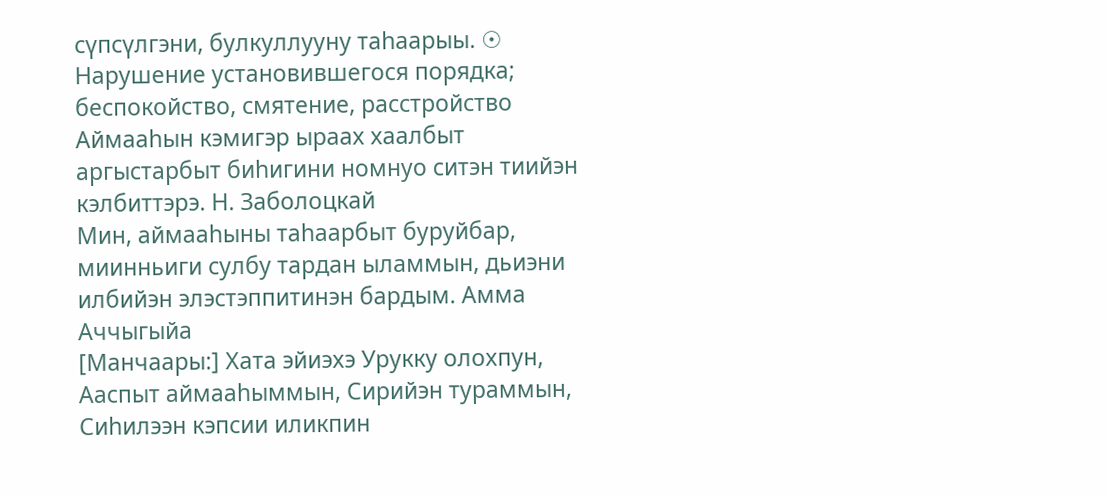сүпсүлгэни, булкуллууну таһаарыы. ☉ Нарушение установившегося порядка; беспокойство, смятение, расстройство
Аймааһын кэмигэр ыраах хаалбыт аргыстарбыт биһигини номнуо ситэн тиийэн кэлбиттэрэ. Н. Заболоцкай
Мин, аймааһыны таһаарбыт буруйбар, миинньиги сулбу тардан ыламмын, дьиэни илбийэн элэстэппитинэн бардым. Амма Аччыгыйа
[Манчаары:] Хата эйиэхэ Урукку олохпун, Ааспыт аймааһыммын, Сирийэн тураммын, Сиһилээн кэпсии иликпин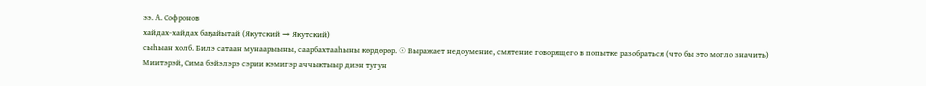ээ. А. Софронов
хайдах-хайдах баҕайытай (Якутский → Якутский)
сыһыан холб. Билэ сатаан мунаарыыны, саарбахтааһыны көрдөрөр. ☉ Выражает недоумение, смятение говорящего в попытке разобраться (что бы это могло значить)
Миитэрэй, Сима бэйэлэрэ сэрии кэмигэр аччыктыыр диэн тугун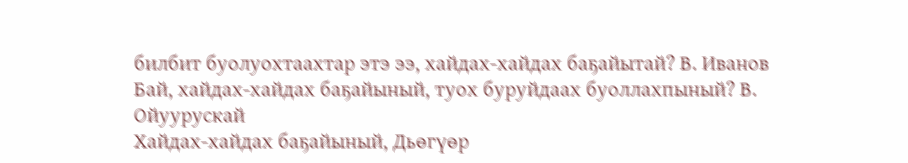билбит буолуохтаахтар этэ ээ, хайдах-хайдах баҕайытай? В. Иванов
Бай, хайдах-хайдах баҕайыный, туох буруйдаах буоллахпыный? В. Ойуурускай
Хайдах-хайдах баҕайыный, Дьөгүөр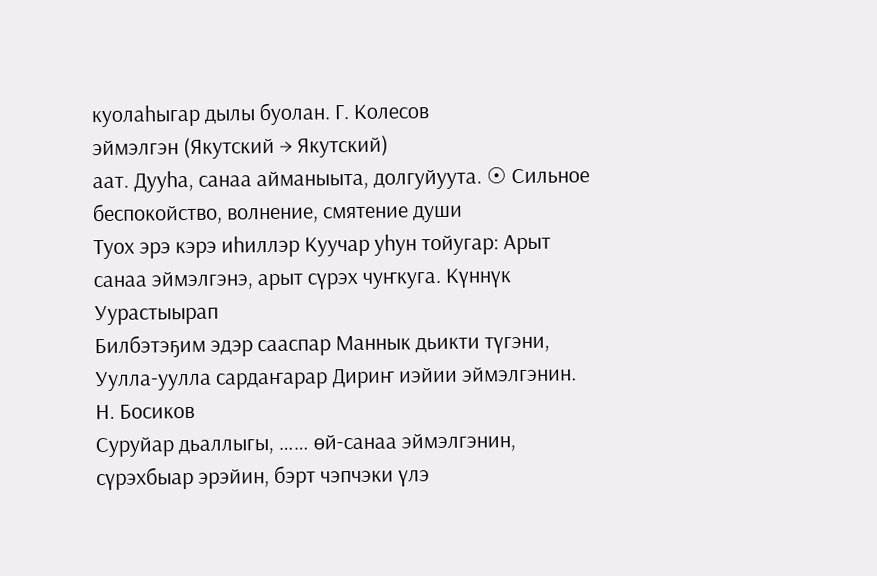куолаһыгар дылы буолан. Г. Колесов
эймэлгэн (Якутский → Якутский)
аат. Дууһа, санаа айманыыта, долгуйуута. ☉ Сильное беспокойство, волнение, смятение души
Туох эрэ кэрэ иһиллэр Куучар уһун тойугар: Арыт санаа эймэлгэнэ, арыт сүрэх чуҥкуга. Күннүк Уурастыырап
Билбэтэҕим эдэр сааспар Маннык дьикти түгэни, Уулла-уулла сардаҥарар Дириҥ иэйии эймэлгэнин. Н. Босиков
Суруйар дьаллыгы, …… өй-санаа эймэлгэнин, сүрэхбыар эрэйин, бэрт чэпчэки үлэ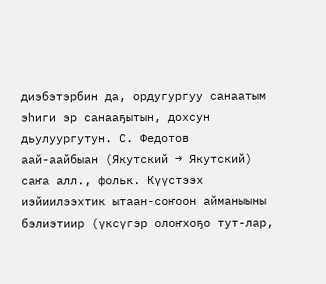диэбэтэрбин да, ордугургуу санаатым эһиги эр санааҕытын, дохсун дьулуургутун. С. Федотов
аай-аайбыан (Якутский → Якутский)
саҥа алл., фольк. Күүстээх иэйиилээхтик ытаан-соҥоон айманыыны бэлиэтиир (үксүгэр олоҥхоҕо тут-лар,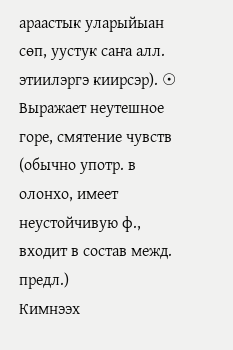араастык уларыйыан сөп, уустук саҥа алл. этиилэргэ киирсэр). ☉ Выражает неутешное горе, смятение чувств (обычно употр. в олонхо, имеет неустойчивую ф., входит в состав межд. предл.)
Кимнээх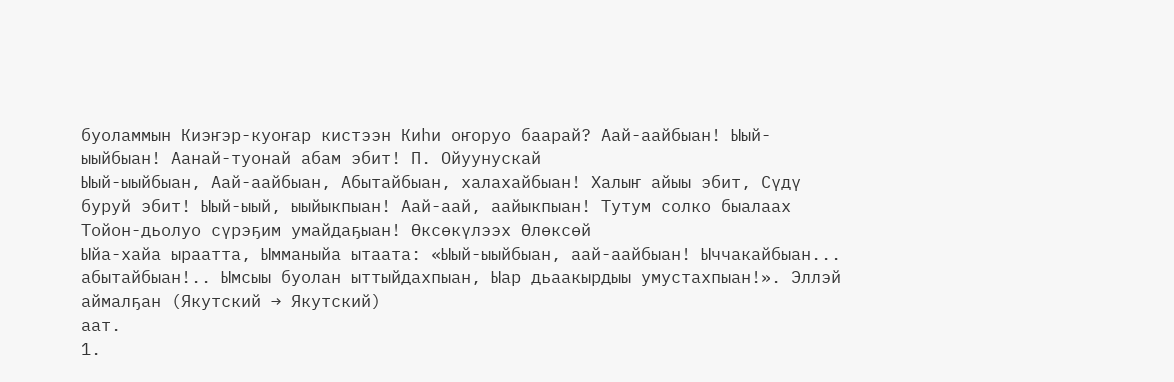буоламмын Киэҥэр-куоҥар кистээн Киһи оҥоруо баарай? Аай-аайбыан! Ыый-ыыйбыан! Аанай-туонай абам эбит! П. Ойуунускай
Ыый-ыыйбыан, Аай-аайбыан, Абытайбыан, халахайбыан! Халыҥ айыы эбит, Сүдү буруй эбит! Ыый-ыый, ыыйыкпыан! Аай-аай, аайыкпыан! Тутум солко быалаах Тойон-дьолуо сүрэҕим умайдаҕыан! Өксөкүлээх Өлөксөй
Ыйа-хайа ыраатта, Ымманыйа ытаата: «Ыый-ыыйбыан, аай-аайбыан! Ыччакайбыан... абытайбыан!.. Ымсыы буолан ыттыйдахпыан, Ыар дьаакырдыы умустахпыан!». Эллэй
аймалҕан (Якутский → Якутский)
аат.
1.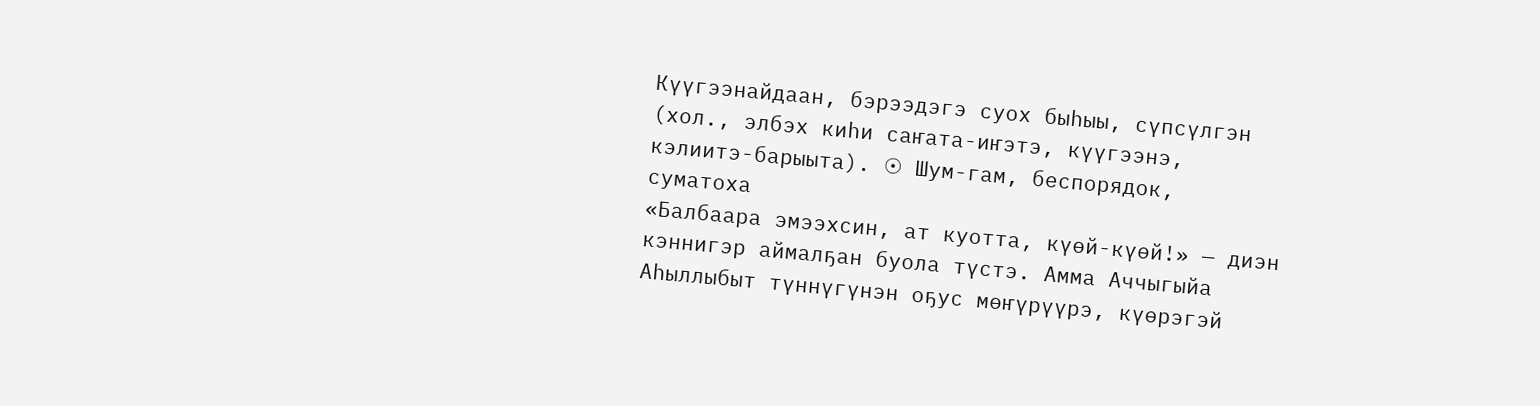Күүгээнайдаан, бэрээдэгэ суох быһыы, сүпсүлгэн (хол., элбэх киһи саҥата-иҥэтэ, күүгээнэ, кэлиитэ-барыыта). ☉ Шум-гам, беспорядок, суматоха
«Балбаара эмээхсин, ат куотта, күөй-күөй!» — диэн кэннигэр аймалҕан буола түстэ. Амма Аччыгыйа
Аһыллыбыт түннүгүнэн оҕус мөҥүрүүрэ, күөрэгэй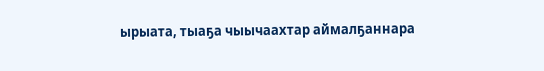ырыата, тыаҕа чыычаахтар аймалҕаннара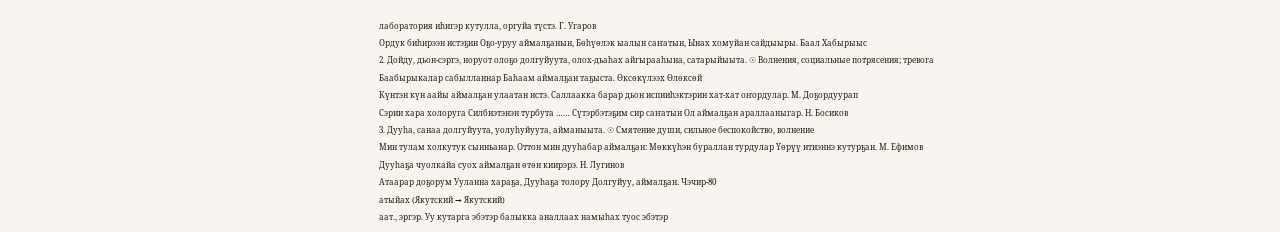лаборатория иһигэр кутулла, оргуйа түстэ. Г. Угаров
Ордук биһирээн истэҕин Оҕо-уруу аймалҕанын, Бөһүөлэк ыалын саҥатын, Ынах хомуйан сайдыыры. Баал Хабырыыс
2. Дойду, дьон-сэргэ, норуот олоҕо долгуйуута, олох-дьаһах айгырааһына, сатарыйыыта. ☉ Волнения, социальные потрясения; тревога
Баабырыкалар сабылланнар Баһаам аймалҕан таҕыста. Өксөкүлээх Өлөксөй
Күнтэн күн аайы аймалҕан улаатан истэ. Саллаакка барар дьон испииһэктэрин хат-хат оҥордулар. М. Доҕордуурап
Сэрии хара холоруга Силбиэтэнэн турбута …… Сүтэрбэтэҕим сир саҥатын Ол аймалҕан араллааныгар. Н. Босиков
3. Дууһа, санаа долгуйуута, уолуһуйуута, айманыыта. ☉ Смятение души, сильное беспокойство, волнение
Мин тулам холкутук сынньанар. Оттон мин дууһабар аймалҕан: Мөккүһэн бураллан турдулар Үөрүү итиэннэ кутурҕан. М. Ефимов
Дууһаҕа чуолкайа суох аймалҕан өтөн киирэрэ. Н. Лугинов
Атаарар доҕорум Ууланна хараҕа, Дууһаҕа толору Долгуйуу, аймалҕан. Чэчир-80
атыйах (Якутский → Якутский)
аат., эргэр. Уу кутарга эбэтэр балыкка аналлаах намыһах туос эбэтэр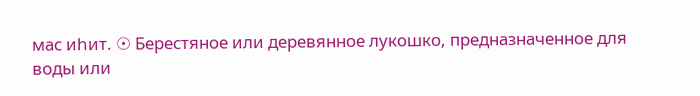мас иһит. ☉ Берестяное или деревянное лукошко, предназначенное для воды или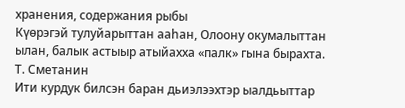хранения, содержания рыбы
Күөрэгэй тулуйарыттан ааһан, Олоону окумалыттан ылан, балык астыыр атыйахха «палк» гына бырахта. Т. Сметанин
Ити курдук билсэн баран дьиэлээхтэр ыалдьыттар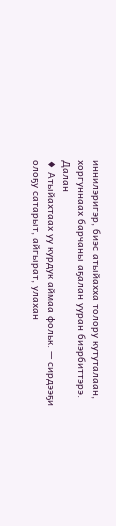иннилэригэр, биэс атыйахха толору кутуталаан, хоргуннаах барчаны аҕалан ууран биэрбиттэрэ. Далан
♦ Атыйахтаах уу курдук аймаа фольк. — сирдээҕи олоҕу сатарыт, айгырат, улахан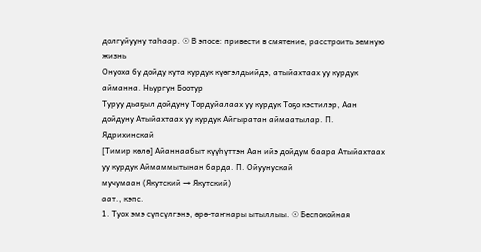долгуйууну таһаар. ☉ В эпосе: привести в смятение, расстроить земную жизнь
Онуоха бу дойду кута курдук күөгэлдьийдэ, атыйахтаах уу курдук айманна. Ньургун Боотур
Туруу дьаҕыл дойдуну Тордуйалаах уу курдук Тоҕо кэстилэр, Аан дойдуну Атыйахтаах уу курдук Айгыратан аймаатылар. П. Ядрихинскай
[Тимир көлө] Айаннаабыт күүһүттэн Аан ийэ дойдум баара Атыйахтаах уу курдук Аймаммытынан барда. П. Ойуунускай
мучумаан (Якутский → Якутский)
аат., кэпс.
1. Туох эмэ сүпсүлгэнэ, өрө-таҥнары ытыллыы. ☉ Беспокойная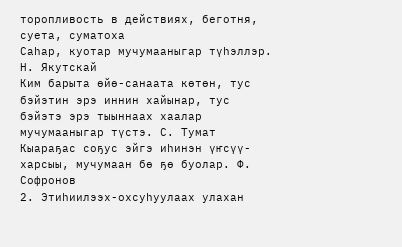торопливость в действиях, беготня, суета, суматоха
Саһар, куотар мучумааныгар түһэллэр. Н. Якутскай
Ким барыта өйө-санаата көтөн, тус бэйэтин эрэ иннин хайынар, тус бэйэтэ эрэ тыыннаах хаалар мучумааныгар түстэ. С. Тумат
Кыараҕас соҕус эйгэ иһинэн үҥсүү-харсыы, мучумаан бө ҕө буолар. Ф. Софронов
2. Этиһиилээх-охсуһуулаах улахан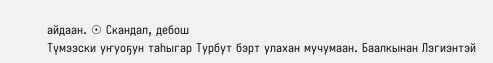айдаан. ☉ Скандал, дебош
Түмээски уҥуоҕун таһыгар Турбут бэрт улахан мучумаан. Баалкынан Лэгиэнтэй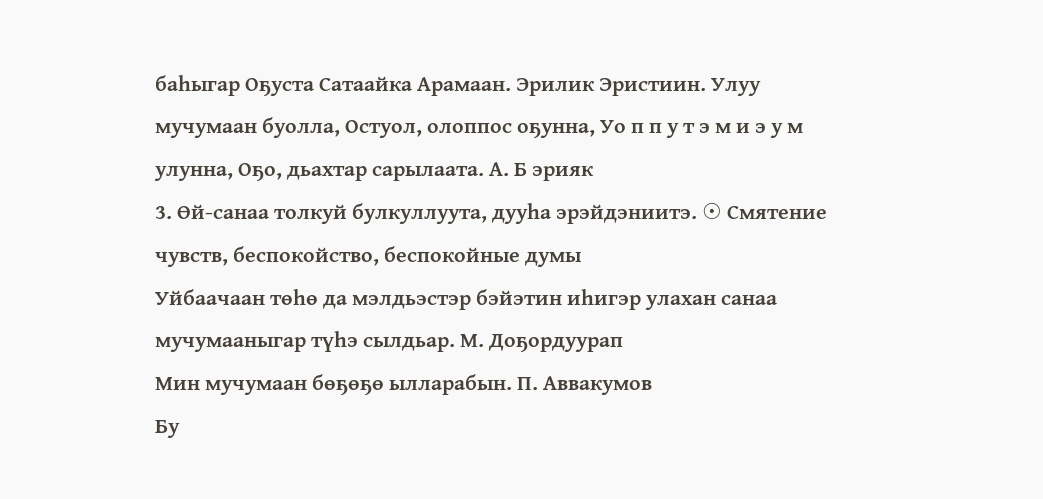баһыгар Оҕуста Сатаайка Арамаан. Эрилик Эристиин. Улуу мучумаан буолла, Остуол, олоппос оҕунна, Уо п п у т э м и э у м улунна, Оҕо, дьахтар сарылаата. А. Б эрияк
3. Өй-санаа толкуй булкуллуута, дууһа эрэйдэниитэ. ☉ Смятение чувств, беспокойство, беспокойные думы
Уйбаачаан төһө да мэлдьэстэр бэйэтин иһигэр улахан санаа мучумааныгар түһэ сылдьар. М. Доҕордуурап
Мин мучумаан бөҕөҕө ылларабын. П. Аввакумов
Бу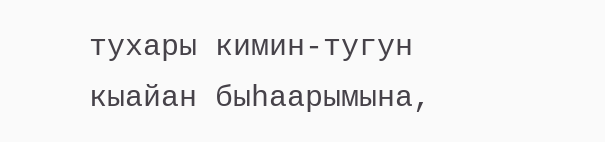тухары кимин-тугун кыайан быһаарымына,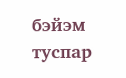бэйэм туспар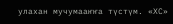улахан мучумааҥҥа түстүм. «ХС»